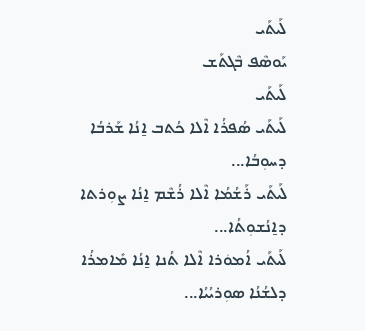ܠܰܝܬܰܝ
ܝܰܘܣܶܦ ܒܶܓܬܰܫ
ܠܰܝܬܰܝ
ܠܰܝܬܰܝ ܣܳܦܪܳܐ ܐܶܠܐ ܟܳܬܒ ܐ̱ܢܳܐ ܫܰܪܒܳܐ ܕܚܘܼܒܳܐ...
ܠܰܝܬܰܝ ܪܰܫܳܡܳܐ ܐܶܠܐ ܪܳܫܶܡ ܐ̱ܢܳܐ ܨܘܼܪܬܐ ܕܐ̱ܢܳܫܘܼܬܳܐ...
ܠܰܝܬܰܝ ܐܳܡܘܿܪܐ ܐܶܠܐ ܬܳܢܐ ܐ̱ܢܳܐ ܡܺܐܡܪܳܐ ܕܠܫܳܢܳܐ ܣܘܼܪܝܳܝܳܐ...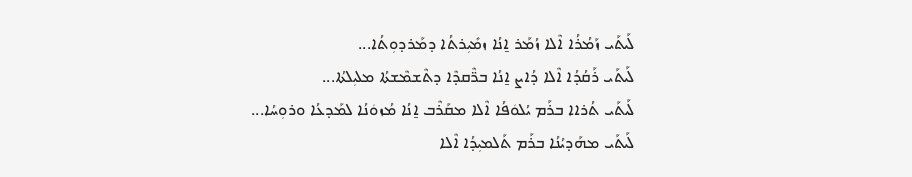ܠܰܝܬܰܝ ܙܰܡܳܪܳܐ ܐܶܠܐ ܙܳܡܰܪ ܐ̱ܢܳܐ ܙܡܺܝܼܪܬܳܐ ܕܡܰܪܕܘܼܬܳܐ...
ܠܰܝܬܰܝ ܪܰܩܳܕܳܐ ܐܶܠܐ ܕܳܐܨ ܐ̱ܢܳܐ ܒܪ̈ܶܩܕܶܐ ܕܬܶܫܡܶܫܬܳܐ ܡܠܝܼܠܬܳܐ...
ܠܰܝܬܰܝ ܬܳܪܐܐ ܒܪܰܡ ܝܳܠܘܿܦܳܐ ܐܶܠܐ ܡܩܰܪܶܒ ܐ̱ܢܳܐ ܡܳܙܘܿܢܳܐ ܠܡܰܕܥܳܐ ܘܪܘܼܚܳܐ...
ܠܰܝܬܰܝ ܡܗܰܕܝܳܢܳܐ ܒܪܰܡ ܬܰܠܡܝܼܕܳܐ ܐܶܠܐ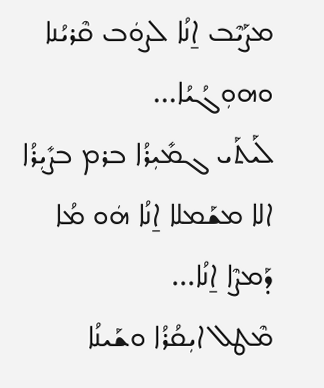ܡܨܰܝܶܒ ܐ̱ܢܳܐ ܠܨܘܿܒ ܩܶܪܝܳܢܐ ܘܗܘܼܓܳܝܳܐ...
ܠܰܝܬܰܝ ܓܡܺܝܼܪܳܐ ܒܪܡ ܒܨܺܝܼܪܳܐ ܐܠܐ ܡܫܰܡܠܐ ܐ̱ܢܳܐ ܗܿܘ ܡܳܐ ܕܰܡܨܶܐ ܐ̱ܢܳܐ...
ܡܶܛܠ ܐܝܼܩܳܪܳܐ ܘܫܰܝܢܳܐ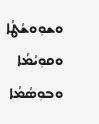ܘܫܘܼܘܫܳܛܳܐ ܘܩܘܼܝܳܡܳܐ ܘܒܘܼܣܳܡܳܐ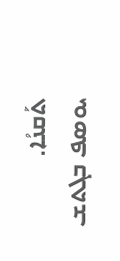ܬܰܩܢܳܐ.
ܝܘܣܦ ܒܓܬܫ